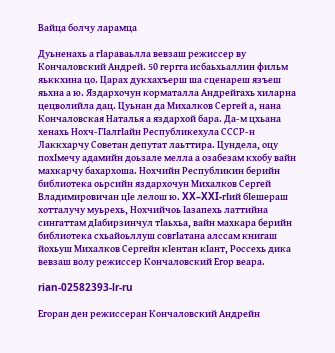Вайца болчу ларамца

Дуьненахь а гIараваьлла вевзаш режиссер ву Кончаловский Андрей. 50 гергга исбаьхьаллин фильм яьккхина цо. Царах дукхахъерш ша сценареш язъеш яьхна а ю. Яздархочун корматалла Андрейгахь хиларна цецволийла дац. Цуьнан да Михалков Сергей а, нана Кончаловская Наталья а яздархой бара. Да-м цхьана хенахь Нохч-ГIалгIайн Республикехула СССР-н Лаккхарчу Советан депутат лаьттира. Цундела, оцу похIмечу адамийн доьзале мелла а озабезам кхобу вайн махкарчу бахархоша. Нохчийн Республикин берийн библиотека оьрсийн яздархочун Михалков Сергей Владимировичан цIе лелош ю. XX–XXI-гIий бIешераш хотталучу муьрехь, Нохчийчоь Iазапехь латтийна сингаттам дIабирзинчул тIаьхьа, вайн махкара берийн библиотека схьайоьллуш совгIатана алссам книгаш йохьуш Михалков Сергейн кIентан кIант, Россехь дика вевзаш волу режиссер Кончаловский Егор веара.

rian-02582393-lr-ru

Егоран ден режиссеран Кончаловский Андрейн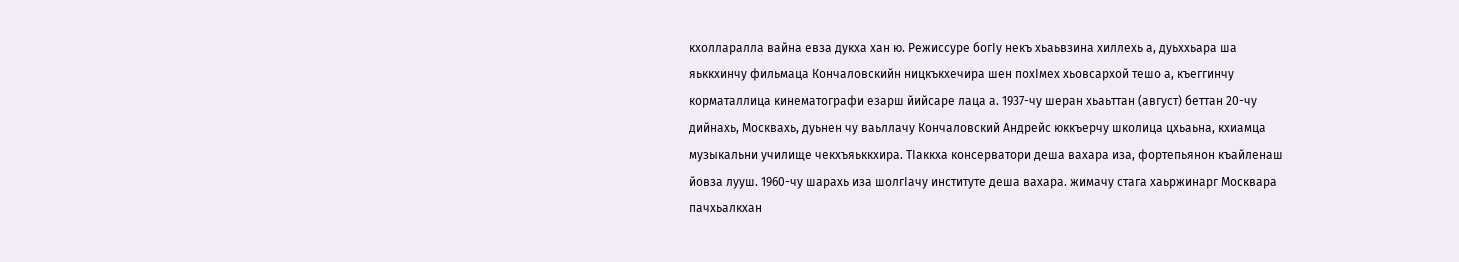кхолларалла вайна евза дукха хан ю. Режиссуре богIу некъ хьаьвзина хиллехь а, дуьххьара ша яьккхинчу фильмаца Кончаловскийн ницкъкхечира шен похIмех хьовсархой тешо а, къеггинчу корматаллица кинематографи езарш йийсаре лаца а. 1937-чу шеран хьаьттан (август) беттан 20-чу дийнахь, Москвахь, дуьнен чу ваьллачу Кончаловский Андрейс юккъерчу школица цхьаьна, кхиамца музыкальни училище чекхъяьккхира. ТIаккха консерватори деша вахара иза, фортепьянон къайленаш йовза лууш. 1960-чу шарахь иза шолгIачу институте деша вахара. жимачу стага хаьржинарг Москвара пачхьалкхан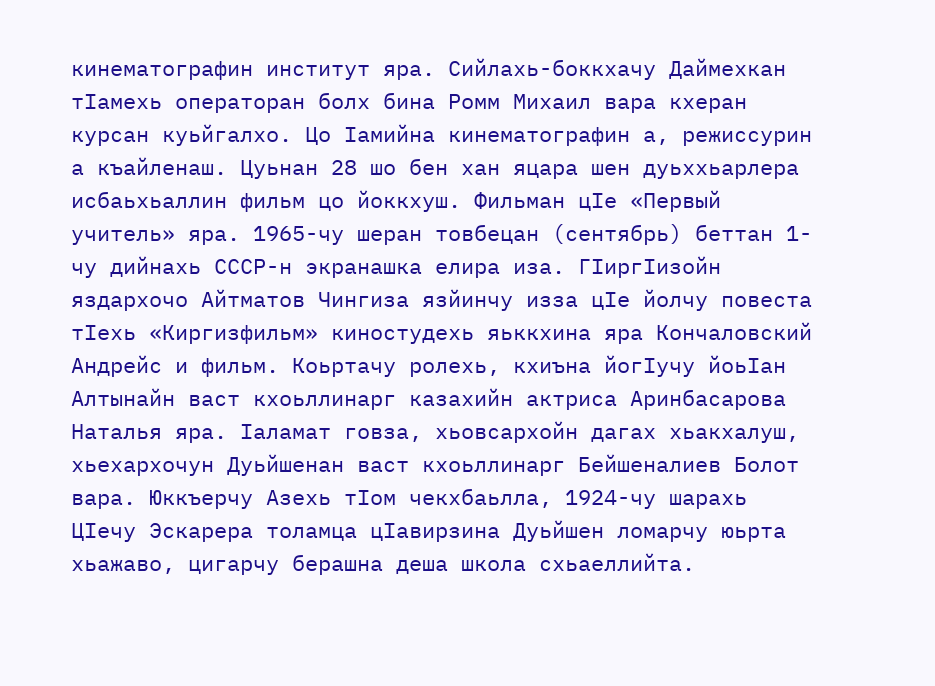кинематографин институт яра. Сийлахь-боккхачу Даймехкан тIамехь операторан болх бина Ромм Михаил вара кхеран курсан куьйгалхо. Цо Iамийна кинематографин а, режиссурин а къайленаш. Цуьнан 28 шо бен хан яцара шен дуьххьарлера исбаьхьаллин фильм цо йоккхуш. Фильман цIе «Первый учитель» яра. 1965-чу шеран товбецан (сентябрь) беттан 1-чу дийнахь СССР-н экранашка елира иза. ГIиргIизойн яздархочо Айтматов Чингиза язйинчу изза цIе йолчу повеста тIехь «Киргизфильм» киностудехь яьккхина яра Кончаловский Андрейс и фильм. Коьртачу ролехь, кхиъна йогIучу йоьIан Алтынайн васт кхоьллинарг казахийн актриса Аринбасарова Наталья яра. Iаламат говза, хьовсархойн дагах хьакхалуш, хьехархочун Дуьйшенан васт кхоьллинарг Бейшеналиев Болот вара. Юккъерчу Азехь тIом чекхбаьлла, 1924-чу шарахь ЦIечу Эскарера толамца цIавирзина Дуьйшен ломарчу юьрта хьажаво, цигарчу берашна деша школа схьаеллийта.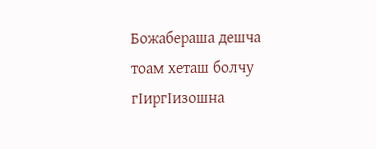Божабераша дешча тоам хеташ болчу гIиргIизошна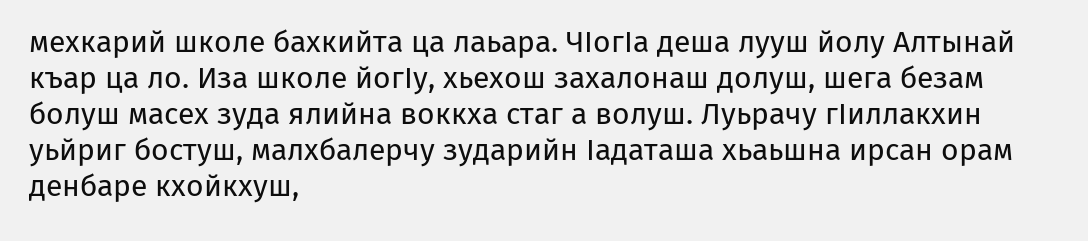мехкарий школе бахкийта ца лаьара. ЧIогIа деша лууш йолу Алтынай къар ца ло. Иза школе йогIу, хьехош захалонаш долуш, шега безам болуш масех зуда ялийна воккха стаг а волуш. Луьрачу гIиллакхин уьйриг бостуш, малхбалерчу зударийн Iадаташа хьаьшна ирсан орам денбаре кхойкхуш,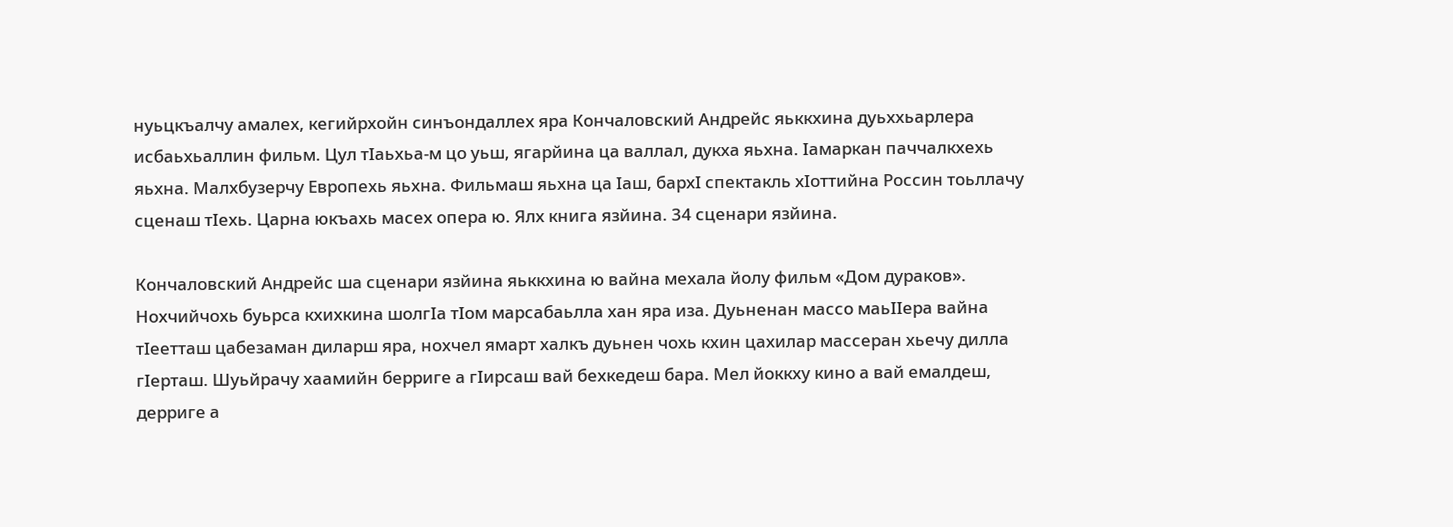нуьцкъалчу амалех, кегийрхойн синъондаллех яра Кончаловский Андрейс яьккхина дуьххьарлера исбаьхьаллин фильм. Цул тIаьхьа-м цо уьш, ягарйина ца валлал, дукха яьхна. Iамаркан паччалкхехь яьхна. Малхбузерчу Европехь яьхна. Фильмаш яьхна ца Iаш, бархI спектакль хIоттийна Россин тоьллачу сценаш тIехь. Царна юкъахь масех опера ю. Ялх книга язйина. 34 сценари язйина.

Кончаловский Андрейс ша сценари язйина яьккхина ю вайна мехала йолу фильм «Дом дураков». Нохчийчохь буьрса кхихкина шолгIа тIом марсабаьлла хан яра иза. Дуьненан массо маьIIера вайна тIеетташ цабезаман диларш яра, нохчел ямарт халкъ дуьнен чохь кхин цахилар массеран хьечу дилла гIерташ. Шуьйрачу хаамийн берриге а гIирсаш вай бехкедеш бара. Мел йоккху кино а вай емалдеш, дерриге а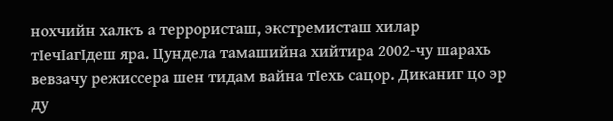нохчийн халкъ а террористаш, экстремисташ хилар тIечIагIдеш яра. Цундела тамашийна хийтира 2002-чу шарахь вевзачу режиссера шен тидам вайна тIехь сацор. Диканиг цо эр ду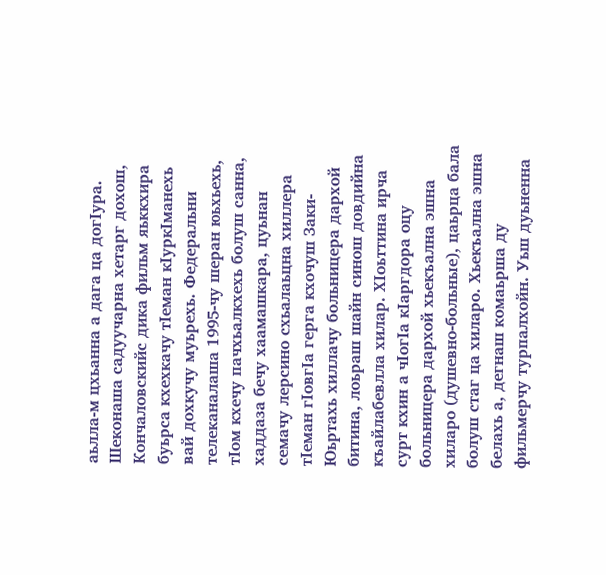аьлла-м цхьанна а дага ца догIура. Шеконаша садуучарна хетарг дохош, Кончаловскийс дика фильм яьккхира буьрса кхехкачу тIеман кIуркIманехь вай дохкучу муьрехь. Федеральни телеканалаша 1995-чу шеран юьхьехь, тIом кхечу пачхьалкхехь болуш санна, хаддаза бечу хаамашкара, цуьнан семачу лерсино схьалаьцна хиллера тIеман гIовгIа герга кхочуш Заки-Юьртахь хиллачу больницера дархой битина, лоьраш шайн синош довдийна къайлабевлла хилар. ХIоьттина ирча сурт кхин а чIогIа кIаргдора оцу больницера дархой хьекъална эшна хиларо (душевно-больные), цаьрца бала болуш стаг ца хиларо. Хьекъална эшна белахь а, дегнаш комаьрша ду фильмерчу турпалхойн. Уьш дуьненна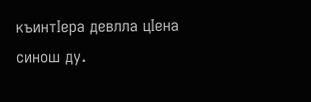къинтIера девлла цIена синош ду.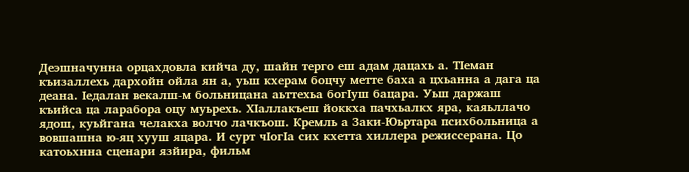Деэшначунна орцахдовла кийча ду, шайн терго еш адам дацахь а. ТIеман къизаллехь дархойн ойла ян а, уьш кхерам боцчу метте баха а цхьанна а дага ца деана. Iедалан векалш-м больницана аьттехьа богIуш бацара. Уьш даржаш къийса ца ларабора оцу муьрехь. ХIаллакъеш йоккха пачхьалкх яра, каяьллачо ядош, куьйгана челакха волчо лачкъош. Кремль а Заки-Юьртара психбольница а вовшашна ю-яц хууш яцара. И сурт чIогIа сих кхетта хиллера режиссерана. Цо катоьхнна сценари язйира, фильм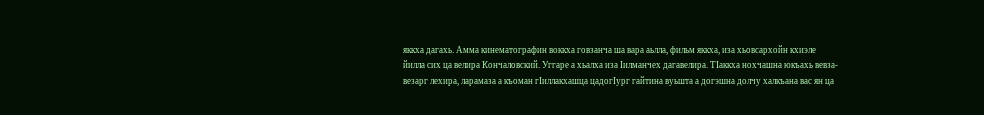яккха дагахь. Амма кинематографин воккха говзанча ша вара аьлла, фильм яккха, иза хьовсархойн кхиэле йилла сих ца велира Кончаловский. Уггаре а хьалха иза Iилманчех дагавелира. ТIаккха нохчашна юкъахь вевза-везарг лехира, ларамаза а къоман гIиллакхашца цадогIург гайтина вуьшта а догэшна долчу халкъана вас ян ца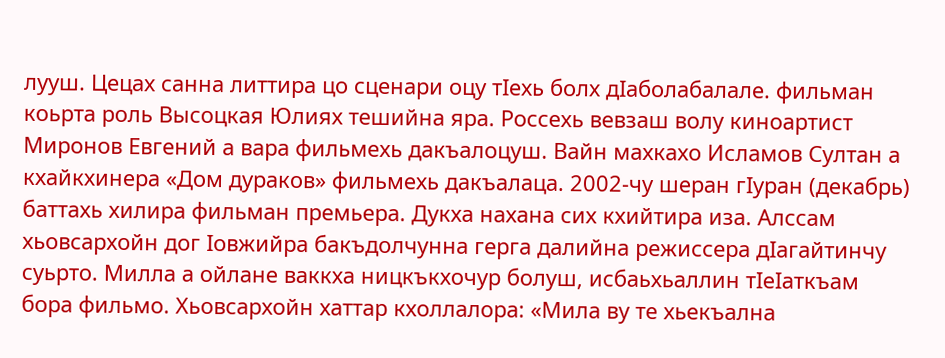лууш. Цецах санна литтира цо сценари оцу тIехь болх дIаболабалале. фильман коьрта роль Высоцкая Юлиях тешийна яра. Россехь вевзаш волу киноартист Миронов Евгений а вара фильмехь дакъалоцуш. Вайн махкахо Исламов Султан а кхайкхинера «Дом дураков» фильмехь дакъалаца. 2002-чу шеран гIуран (декабрь) баттахь хилира фильман премьера. Дукха нахана сих кхийтира иза. Алссам хьовсархойн дог Iовжийра бакъдолчунна герга далийна режиссера дIагайтинчу суьрто. Милла а ойлане ваккха ницкъкхочур болуш, исбаьхьаллин тIеIаткъам бора фильмо. Хьовсархойн хаттар кхоллалора: «Мила ву те хьекъална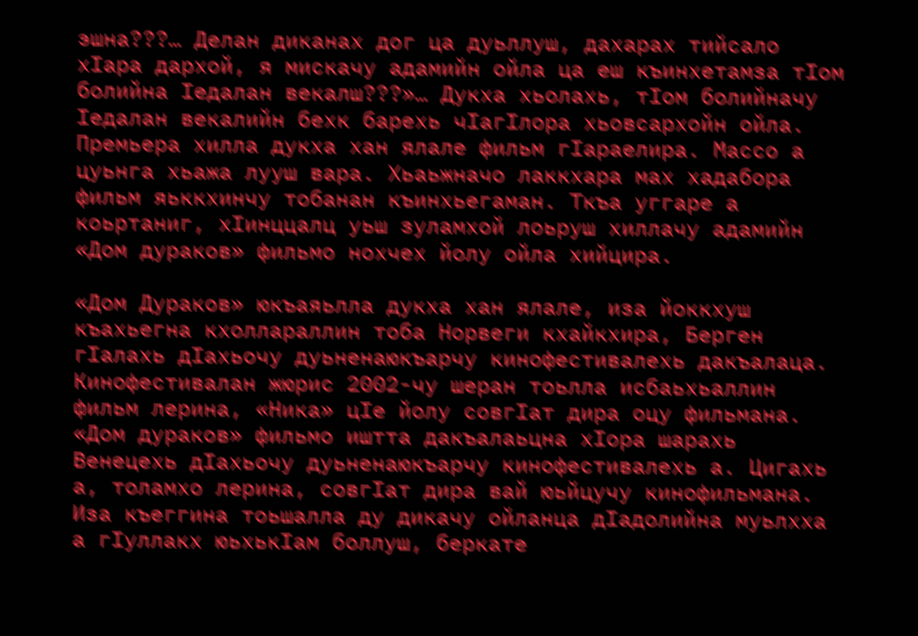эшна???… Делан диканах дог ца дуьллуш, дахарах тийсало хIара дархой, я мискачу адамийн ойла ца еш къинхетамза тIом болийна Iедалан векалш???»… Дукха хьолахь, тIом болийначу Iедалан векалийн бехк барехь чIагIлора хьовсархойн ойла. Премьера хилла дукха хан ялале фильм гIараелира. Массо а цуьнга хьажа лууш вара. Хьаьжначо лаккхара мах хадабора фильм яьккхинчу тобанан къинхьегаман. Ткъа уггаре а коьртаниг, хIинццалц уьш зуламхой лоьруш хиллачу адамийн «Дом дураков» фильмо нохчех йолу ойла хийцира.

«Дом Дураков» юкъаяьлла дукха хан ялале, иза йоккхуш къахьегна кхоллараллин тоба Норвеги кхайкхира, Берген гIалахь дIахьочу дуьненаюкъарчу кинофестивалехь дакъалаца. Кинофестивалан жюрис 2002-чу шеран тоьлла исбаьхьаллин фильм лерина, «Ника» цIе йолу совгIат дира оцу фильмана. «Дом дураков» фильмо иштта дакъалаьцна хIора шарахь Венецехь дIахьочу дуьненаюкъарчу кинофестивалехь а. Цигахь а, толамхо лерина, совгIат дира вай юьйцучу кинофильмана. Иза къеггина тоьшалла ду дикачу ойланца дIадолийна муьлхха а гIуллакх юьхькIам боллуш, беркате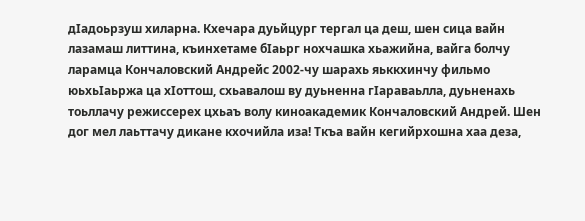дIадоьрзуш хиларна. Кхечара дуьйцург тергал ца деш, шен сица вайн лазамаш литтина, къинхетаме бIаьрг нохчашка хьажийна, вайга болчу ларамца Кончаловский Андрейс 2002-чу шарахь яьккхинчу фильмо юьхьIаьржа ца хIоттош, схьавалош ву дуьненна гIараваьлла, дуьненахь тоьллачу режиссерех цхьаъ волу киноакадемик Кончаловский Андрей. Шен дог мел лаьттачу дикане кхочийла иза! Ткъа вайн кегийрхошна хаа деза,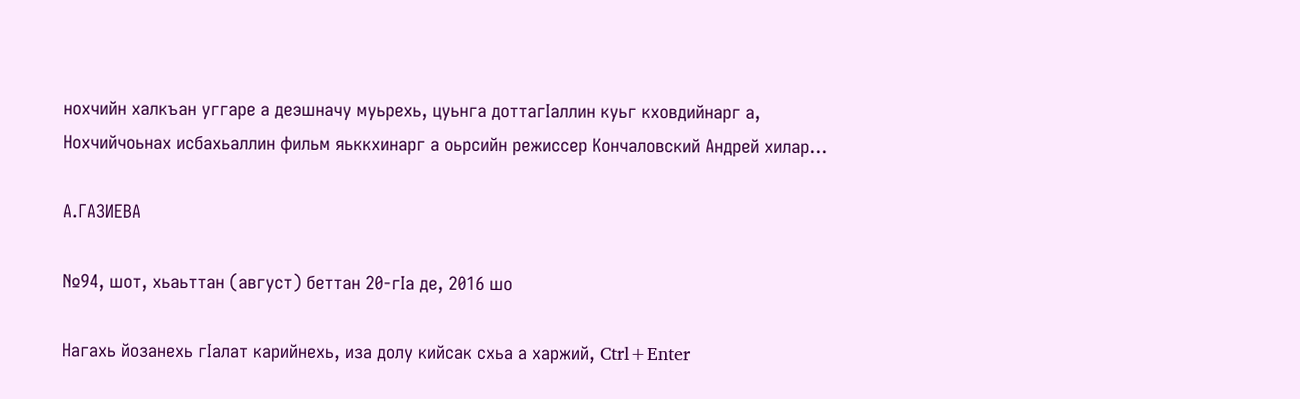нохчийн халкъан уггаре а деэшначу муьрехь, цуьнга доттагIаллин куьг кховдийнарг а, Нохчийчоьнах исбахьаллин фильм яьккхинарг а оьрсийн режиссер Кончаловский Андрей хилар…

А.ГАЗИЕВА

№94, шот, хьаьттан (август) беттан 20-гIа де, 2016 шо

Нагахь йозанехь гIалат карийнехь, иза долу кийсак схьа а харжий, Ctrl+Enter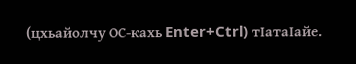(цхьайолчу ОС-кахь Enter+Ctrl) тIатаIайе.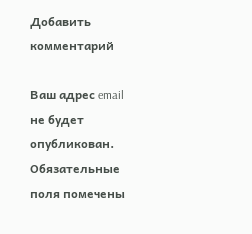Добавить комментарий

Ваш адрес email не будет опубликован. Обязательные поля помечены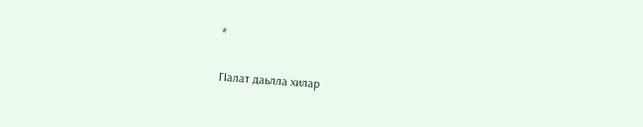*

ГIалат даьлла хилар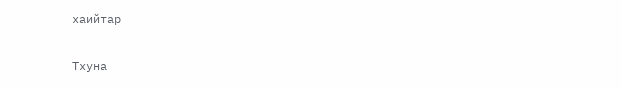хаийтар

Тхуна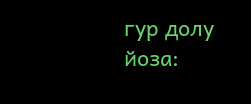гур долу йоза: